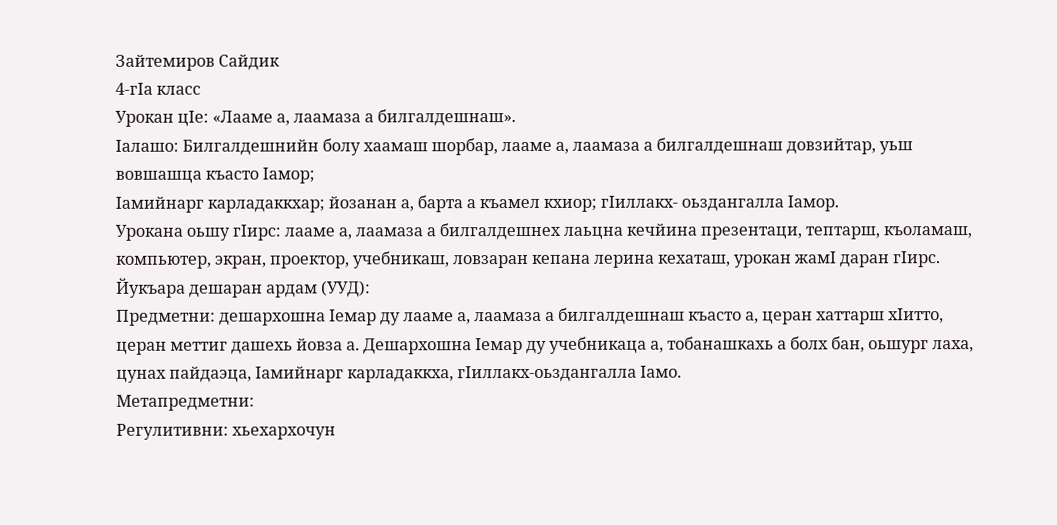Зайтемиров Сайдик
4-гIа класс
Урокан цIе: «Лааме а, лаамаза а билгалдешнаш».
Iалашо: Билгалдешнийн болу хаамаш шорбар, лааме а, лаамаза а билгалдешнаш довзийтар, уьш вовшашца къасто Iамор;
Iамийнарг карладаккхар; йозанан а, барта а къамел кхиор; гIиллакх- оьздангалла Iамор.
Урокана оьшу гIирс: лааме а, лаамаза а билгалдешнех лаьцна кечйина презентаци, тептарш, къоламаш, компьютер, экран, проектор, учебникаш, ловзаран кепана лерина кехаташ, урокан жамI даран гIирс.
Йукъара дешаран ардам (УУД):
Предметни: дешархошна Iемар ду лааме а, лаамаза а билгалдешнаш къасто а, церан хаттарш хIитто, церан меттиг дашехь йовза а. Дешархошна Iемар ду учебникаца а, тобанашкахь а болх бан, оьшург лаха, цунах пайдаэца, Iамийнарг карладаккха, гIиллакх-оьздангалла Iамо.
Метапредметни:
Регулитивни: хьехархочун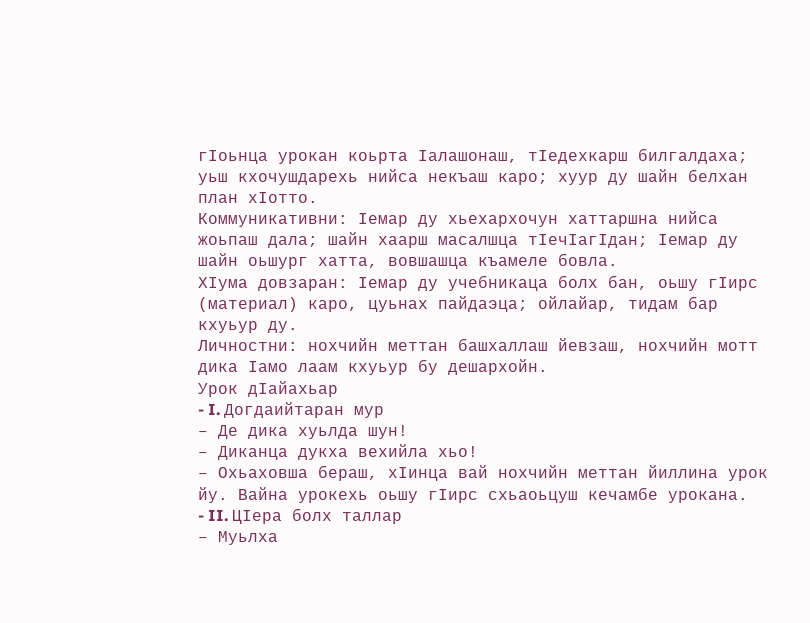гIоьнца урокан коьрта Iалашонаш, тIедехкарш билгалдаха; уьш кхочушдарехь нийса некъаш каро; хуур ду шайн белхан план хIотто.
Коммуникативни: Iемар ду хьехархочун хаттаршна нийса жоьпаш дала; шайн хаарш масалшца тIечIагIдан; Iемар ду шайн оьшург хатта, вовшашца къамеле бовла.
ХIума довзаран: Iемар ду учебникаца болх бан, оьшу гIирс (материал) каро, цуьнах пайдаэца; ойлайар, тидам бар кхуьур ду.
Личностни: нохчийн меттан башхаллаш йевзаш, нохчийн мотт дика Iамо лаам кхуьур бу дешархойн.
Урок дIайахьар
- I. Догдаийтаран мур
– Де дика хуьлда шун!
– Диканца дукха вехийла хьо!
– Охьаховша бераш, хIинца вай нохчийн меттан йиллина урок йу. Вайна урокехь оьшу гIирс схьаоьцуш кечамбе урокана.
- II. ЦIера болх таллар
– Муьлха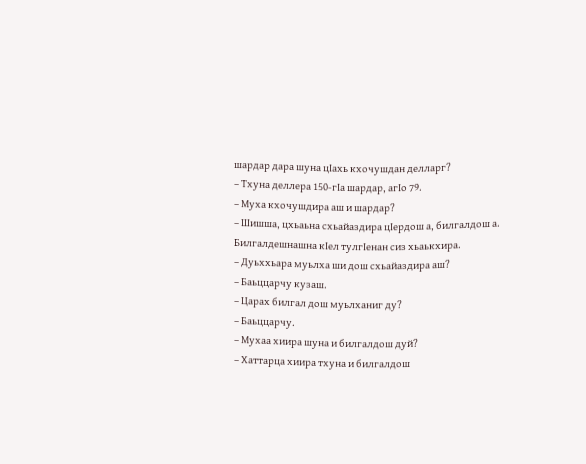шардар дара шуна цIахь кхочушдан делларг?
– Тхуна деллера 150-гIа шардар, агIо 79.
– Муха кхочушдира аш и шардар?
– Шишша, цхьаьна схьайаздира цIердош а, билгалдош а. Билгалдешнашна кIел тулгIенан сиз хьаькхира.
– Дуьххьара муьлха ши дош схьайаздира аш?
– Баьццарчу кузаш.
– Царах билгал дош муьлханиг ду?
– Баьццарчу.
– Мухаа хиира шуна и билгалдош дуй?
– Хаттарца хиира тхуна и билгалдош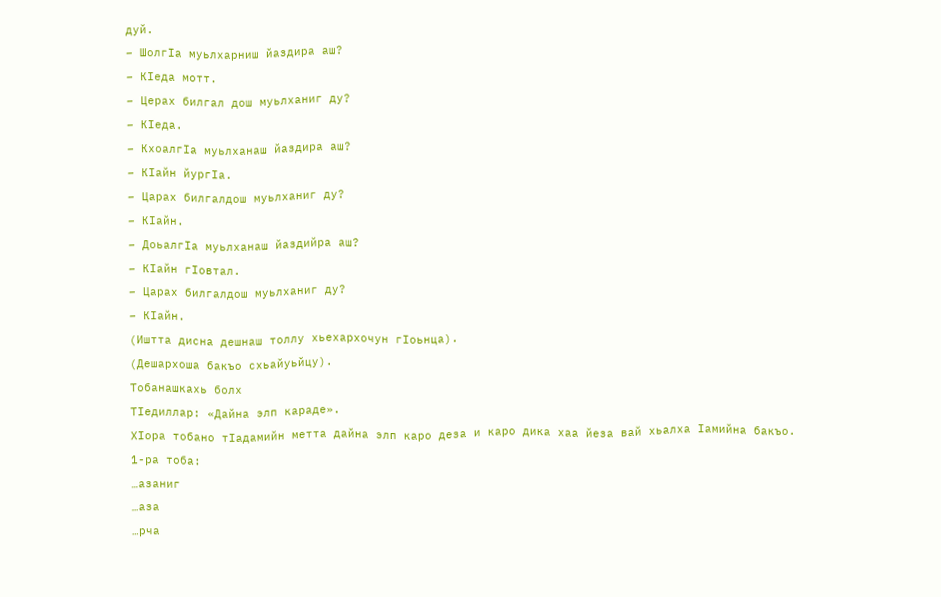дуй.
– ШолгIа муьлхарниш йаздира аш?
– КIеда мотт.
– Церах билгал дош муьлханиг ду?
– КIеда.
– КхоалгIа муьлханаш йаздира аш?
– КIайн йургIа.
– Царах билгалдош муьлханиг ду?
– КIайн.
– ДоьалгIа муьлханаш йаздийра аш?
– КIайн гIовтал.
– Царах билгалдош муьлханиг ду?
– КIайн.
(Иштта дисна дешнаш толлу хьехархочун гIоьнца).
(Дешархоша бакъо схьайуьйцу).
Тобанашкахь болх
ТIедиллар: «Дайна элп караде».
ХIора тобано тIадамийн метта дайна элп каро деза и каро дика хаа йеза вай хьалха Iамийна бакъо.
1-ра тоба:
…азаниг
…аза
…рча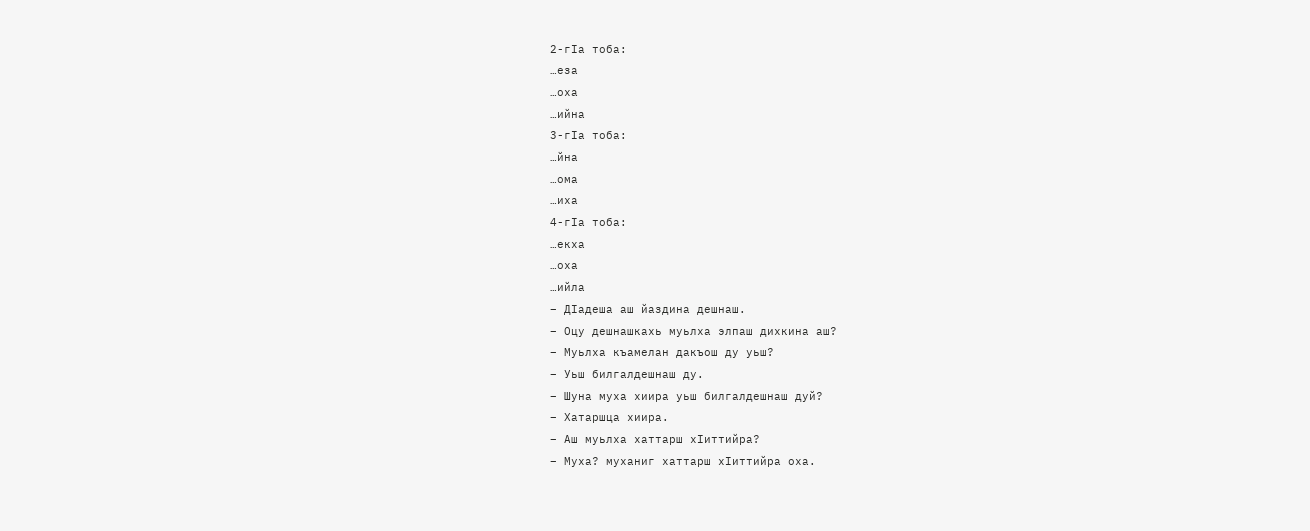2-гIа тоба:
…еза
…оха
…ийна
3-гIа тоба:
…йна
…ома
…иха
4-гIа тоба:
…екха
…оха
…ийла
– ДIадеша аш йаздина дешнаш.
– Оцу дешнашкахь муьлха элпаш дихкина аш?
– Муьлха къамелан дакъош ду уьш?
– Уьш билгалдешнаш ду.
– Шуна муха хиира уьш билгалдешнаш дуй?
– Хатаршца хиира.
– Аш муьлха хаттарш хIиттийра?
– Муха? муханиг хаттарш хIиттийра оха.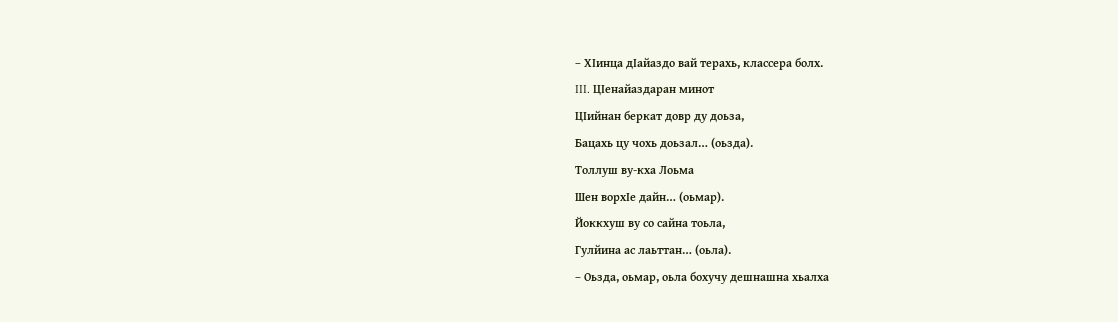– ХIинца дIайаздо вай терахь, классера болх.
III. ЦIенайаздаран минот
ЦIийнан беркат довр ду доьза,
Бацахь цу чохь доьзал… (оьзда).
Толлуш ву-кха Лоьма
Шен ворхIе дайн… (оьмар).
Йоккхуш ву со сайна тоьла,
Гулйина ас лаьттан… (оьла).
– Оьзда, оьмар, оьла бохучу дешнашна хьалха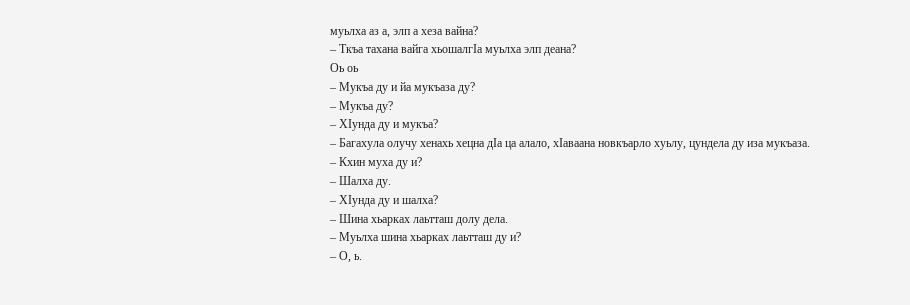муьлха аз а, элп а хеза вайна?
– Ткъа тахана вайга хьошалгIа муьлха элп деана?
Оь оь
– Мукъа ду и йа мукъаза ду?
– Мукъа ду?
– ХIунда ду и мукъа?
– Багахула олучу хенахь хецна дIа ца алало, хIаваана новкъарло хуьлу, цундела ду иза мукъаза.
– Кхин муха ду и?
– Шалха ду.
– ХIунда ду и шалха?
– Шина хьарках лаьтташ долу дела.
– Муьлха шина хьарках лаьтташ ду и?
– О, ь.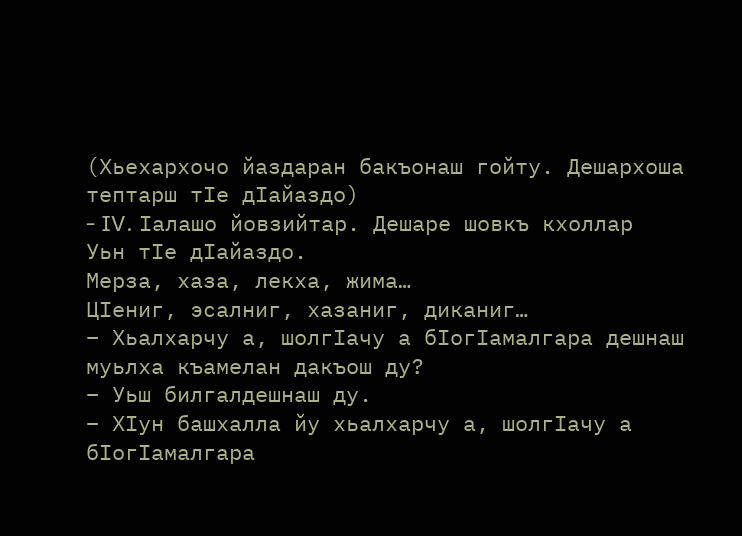(Хьехархочо йаздаран бакъонаш гойту. Дешархоша тептарш тIе дIайаздо)
- IV. Iалашо йовзийтар. Дешаре шовкъ кхоллар
Уьн тIе дIайаздо.
Мерза, хаза, лекха, жима…
ЦIениг, эсалниг, хазаниг, диканиг…
– Хьалхарчу а, шолгIачу а бIогIамалгара дешнаш муьлха къамелан дакъош ду?
– Уьш билгалдешнаш ду.
– ХIун башхалла йу хьалхарчу а, шолгIачу а бIогIамалгара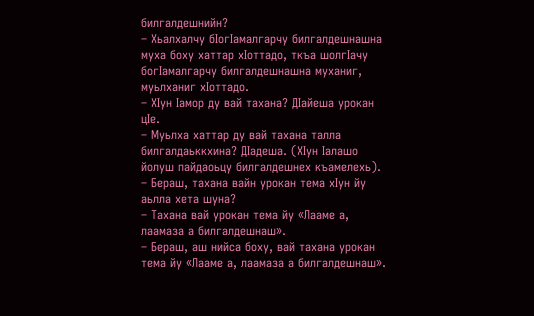билгалдешнийн?
– Хьалхалчу бIогIамалгарчу билгалдешнашна муха боху хаттар хIоттадо, ткъа шолгIачу богIамалгарчу билгалдешнашна муханиг, муьлханиг хIоттадо.
– ХIун Iамор ду вай тахана? ДIайеша урокан цIе.
– Муьлха хаттар ду вай тахана талла билгалдаьккхина? ДIадеша. (ХIун Iалашо йолуш пайдаоьцу билгалдешнех къамелехь).
– Бераш, тахана вайн урокан тема хIун йу аьлла хета шуна?
– Тахана вай урокан тема йу «Лааме а, лаамаза а билгалдешнаш».
– Бераш, аш нийса боху, вай тахана урокан тема йу «Лааме а, лаамаза а билгалдешнаш».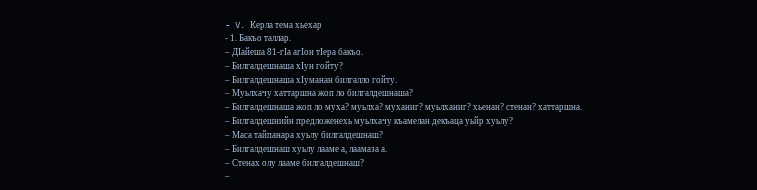- V. Керла тема хьехар
- 1. Бакъо таллар.
– ДIайеша 81-гIа агIон тIера бакъо.
– Билгалдешнаша хIун гойту?
– Билгалдешнаша хIуманан билгалло гойту.
– Муьлхачу хаттаршна жоп ло билгалдешнаша?
– Билгалдешнаша жоп ло муха? муьлха? муханиг? муьлханиг? хьенан? стенан? хаттаршна.
– Билгалдешнийн предложенехь муьлхачу къамелан декъаца уьйр хуьлу?
– Маса тайпанара хуьлу билгалдешнаш?
– Билгалдешнаш хуьлу лааме а, лаамаза а.
– Стенах олу лааме билгалдешнаш?
–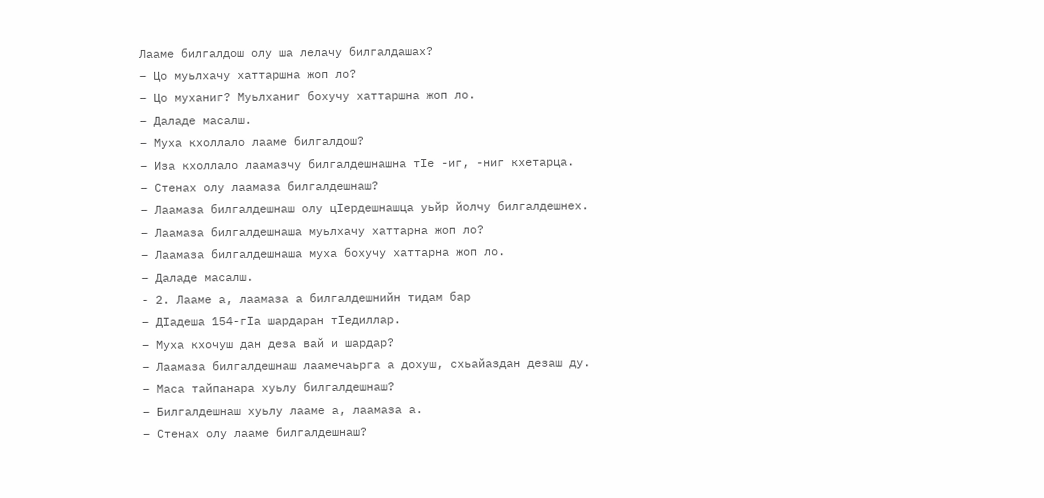Лааме билгалдош олу ша лелачу билгалдашах?
– Цо муьлхачу хаттаршна жоп ло?
– Цо муханиг? Муьлханиг бохучу хаттаршна жоп ло.
– Даладе масалш.
– Муха кхоллало лааме билгалдош?
– Иза кхоллало лаамазчу билгалдешнашна тIе -иг, -ниг кхетарца.
– Стенах олу лаамаза билгалдешнаш?
– Лаамаза билгалдешнаш олу цIердешнашца уьйр йолчу билгалдешнех.
– Лаамаза билгалдешнаша муьлхачу хаттарна жоп ло?
– Лаамаза билгалдешнаша муха бохучу хаттарна жоп ло.
– Даладе масалш.
- 2. Лааме а, лаамаза а билгалдешнийн тидам бар
– ДIадеша 154-гIа шардаран тIедиллар.
– Муха кхочуш дан деза вай и шардар?
– Лаамаза билгалдешнаш лаамечаьрга а дохуш, схьайаздан дезаш ду.
– Маса тайпанара хуьлу билгалдешнаш?
– Билгалдешнаш хуьлу лааме а, лаамаза а.
– Стенах олу лааме билгалдешнаш?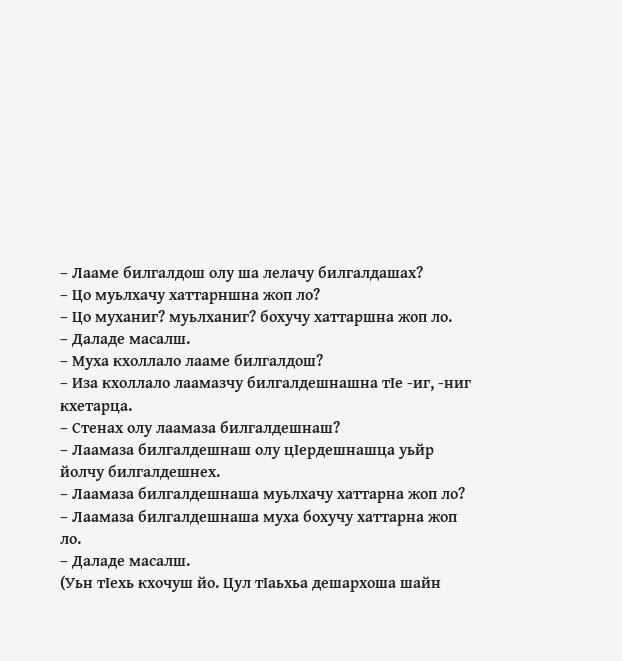– Лааме билгалдош олу ша лелачу билгалдашах?
– Цо муьлхачу хаттарншна жоп ло?
– Цо муханиг? муьлханиг? бохучу хаттаршна жоп ло.
– Даладе масалш.
– Муха кхоллало лааме билгалдош?
– Иза кхоллало лаамазчу билгалдешнашна тIе -иг, -ниг кхетарца.
– Стенах олу лаамаза билгалдешнаш?
– Лаамаза билгалдешнаш олу цIердешнашца уьйр йолчу билгалдешнех.
– Лаамаза билгалдешнаша муьлхачу хаттарна жоп ло?
– Лаамаза билгалдешнаша муха бохучу хаттарна жоп ло.
– Даладе масалш.
(Уьн тIехь кхочуш йо. Цул тIаьхьа дешархоша шайн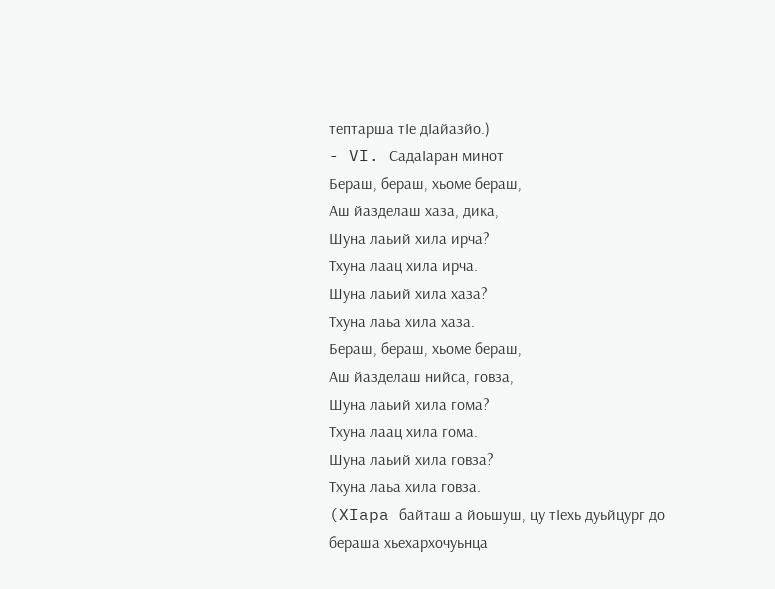тептарша тIе дIайазйо.)
- VI. СадаIаран минот
Бераш, бераш, хьоме бераш,
Аш йазделаш хаза, дика,
Шуна лаьий хила ирча?
Тхуна лаац хила ирча.
Шуна лаьий хила хаза?
Тхуна лаьа хила хаза.
Бераш, бераш, хьоме бераш,
Аш йазделаш нийса, говза,
Шуна лаьий хила гома?
Тхуна лаац хила гома.
Шуна лаьий хила говза?
Тхуна лаьа хила говза.
(XIapa байташ а йоьшуш, цу тIехь дуьйцург до бераша хьехархочуьнца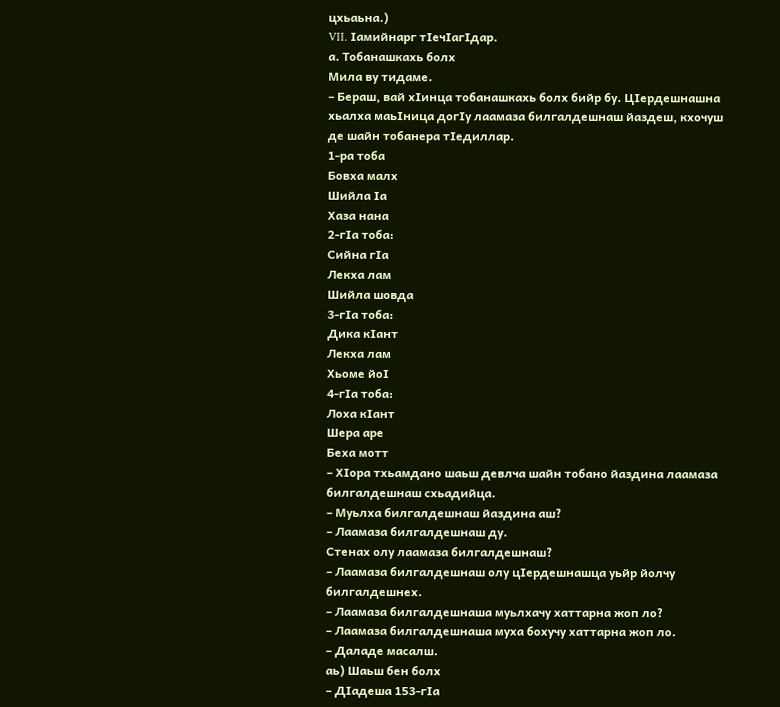цхьаьна.)
VII. Iамийнарг тIечIагIдар.
а. Тобанашкахь болх
Мила ву тидаме.
– Бераш, вай хIинца тобанашкахь болх бийр бу. ЦIердешнашна хьалха маьIница догIу лаамаза билгалдешнаш йаздеш, кхочуш де шайн тобанера тIедиллар.
1-ра тоба
Бовха малх
Шийла Iа
Хаза нана
2-гIа тоба:
Сийна гIа
Лекха лам
Шийла шовда
3-гIа тоба:
Дика кIант
Лекха лам
Хьоме йоI
4-гIа тоба:
Лоха кIант
Шера аре
Беха мотт
– ХIора тхьамдано шаьш девлча шайн тобано йаздина лаамаза билгалдешнаш схьадийца.
– Муьлха билгалдешнаш йаздина аш?
– Лаамаза билгалдешнаш ду.
Стенах олу лаамаза билгалдешнаш?
– Лаамаза билгалдешнаш олу цIердешнашца уьйр йолчу билгалдешнех.
– Лаамаза билгалдешнаша муьлхачу хаттарна жоп ло?
– Лаамаза билгалдешнаша муха бохучу хаттарна жоп ло.
– Даладе масалш.
аь) Шаьш бен болх
– ДIадеша 153-гIа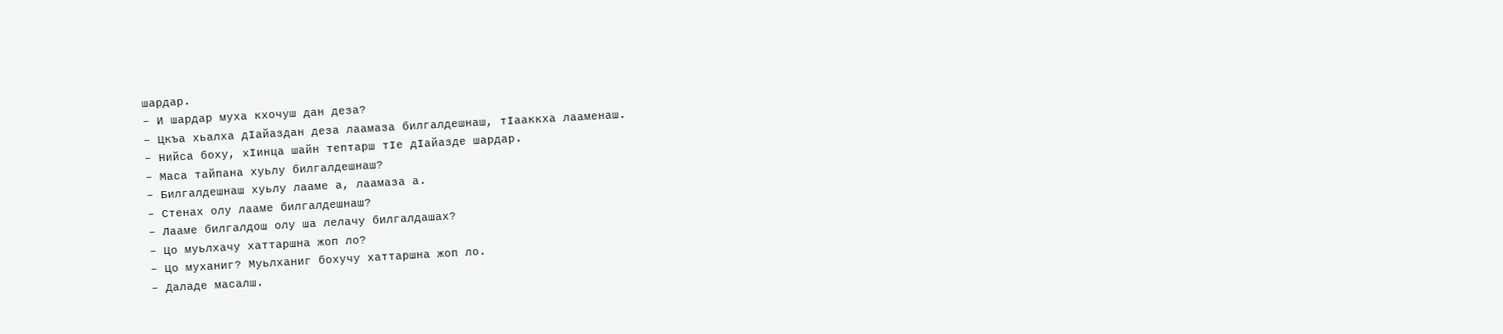шардар.
– И шардар муха кхочуш дан деза?
– Цкъа хьалха дIайаздан деза лаамаза билгалдешнаш, тIааккха лааменаш.
– Нийса боху, хIинца шайн тептарш тIе дIайазде шардар.
– Маса тайпана хуьлу билгалдешнаш?
– Билгалдешнаш хуьлу лааме а, лаамаза а.
– Стенах олу лааме билгалдешнаш?
– Лааме билгалдош олу ша лелачу билгалдашах?
– Цо муьлхачу хаттаршна жоп ло?
– Цо муханиг? Муьлханиг бохучу хаттаршна жоп ло.
– Даладе масалш.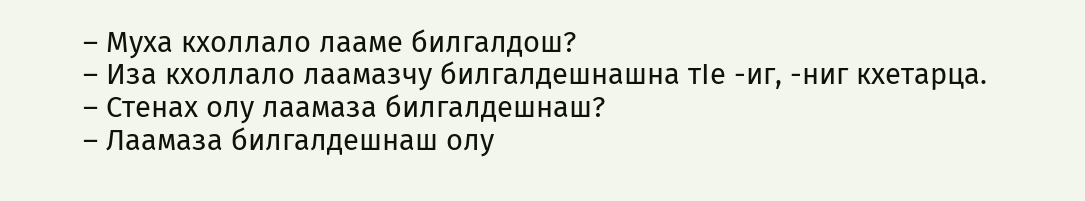– Муха кхоллало лааме билгалдош?
– Иза кхоллало лаамазчу билгалдешнашна тIе -иг, -ниг кхетарца.
– Стенах олу лаамаза билгалдешнаш?
– Лаамаза билгалдешнаш олу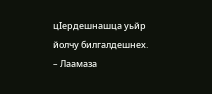цIердешнашца уьйр йолчу билгалдешнех.
– Лаамаза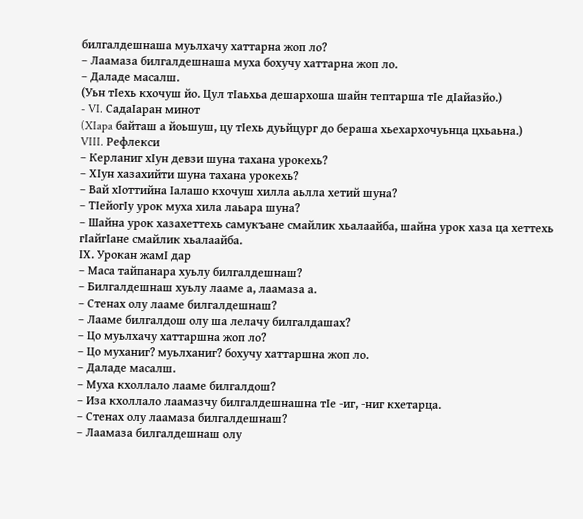билгалдешнаша муьлхачу хаттарна жоп ло?
– Лаамаза билгалдешнаша муха бохучу хаттарна жоп ло.
– Даладе масалш.
(Уьн тIехь кхочуш йо. Цул тIаьхьа дешархоша шайн тептарша тIе дIайазйо.)
- VI. СадаIаран минот
(XIapa байташ а йоьшуш, цу тIехь дуьйцург до бераша хьехархочуьнца цхьаьна.)
VIII. Рефлекси
– Керланиг хIун девзи шуна тахана урокехь?
– ХIун хазахийти шуна тахана урокехь?
– Вай хIоттийна Iалашо кхочуш хилла аьлла хетий шуна?
– ТIейогIу урок муха хила лаьара шуна?
– Шайна урок хазахеттехь самукъане смайлик хьалаайба, шайна урок хаза ца хеттехь гIайгIане смайлик хьалаайба.
IХ. Урокан жамI дар
– Маса тайпанара хуьлу билгалдешнаш?
– Билгалдешнаш хуьлу лааме а, лаамаза а.
– Стенах олу лааме билгалдешнаш?
– Лааме билгалдош олу ша лелачу билгалдашах?
– Цо муьлхачу хаттаршна жоп ло?
– Цо муханиг? муьлханиг? бохучу хаттаршна жоп ло.
– Даладе масалш.
– Муха кхоллало лааме билгалдош?
– Иза кхоллало лаамазчу билгалдешнашна тIе -иг, -ниг кхетарца.
– Стенах олу лаамаза билгалдешнаш?
– Лаамаза билгалдешнаш олу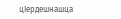цIердешнашца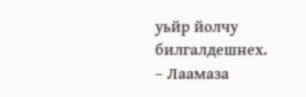уьйр йолчу билгалдешнех.
– Лаамаза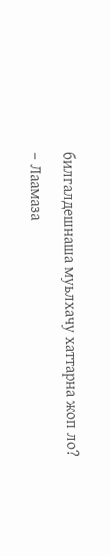билгалдешнаша муьлхачу хаттарна жоп ло?
– Лаамаза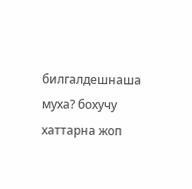билгалдешнаша муха? бохучу хаттарна жоп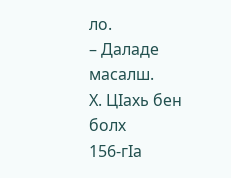ло.
– Даладе масалш.
Х. ЦIахь бен болх
156-гIа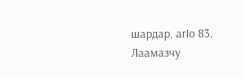шардар, агIо 83.
Лаамазчу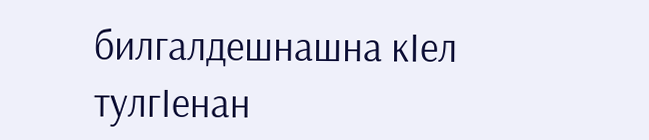билгалдешнашна кIел тулгIенан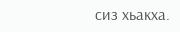сиз хьакха.